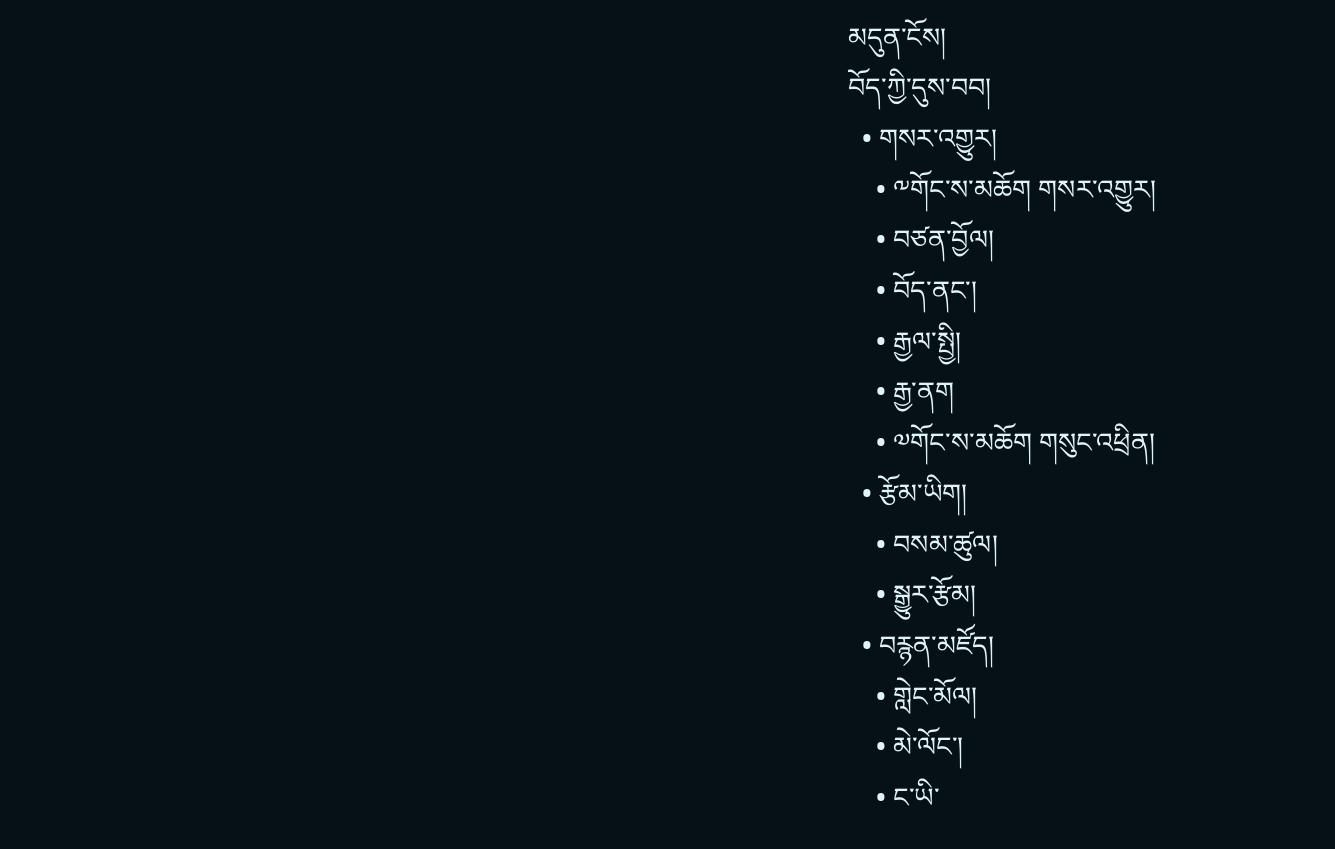མདུན་ངོས།
བོད་ཀྱི་དུས་བབ།
  • གསར་འགྱུར།
    • ༸གོང་ས་མཆོག གསར་འགྱུར།
    • བཙན་བྱོལ།
    • བོད་ནང་།
    • རྒྱལ་སྤྱི།
    • རྒྱ་ནག
    • ༧གོང་ས་མཆོག གསུང་འཕྲིན།
  • རྩོམ་ཡིག།
    • བསམ་ཚུལ།
    • སྒྱུར་རྩོམ།
  • བརྙན་མཛོད།
    • གླེང་མོལ།
    • མེ་ལོང་།
    • ང་ཡི་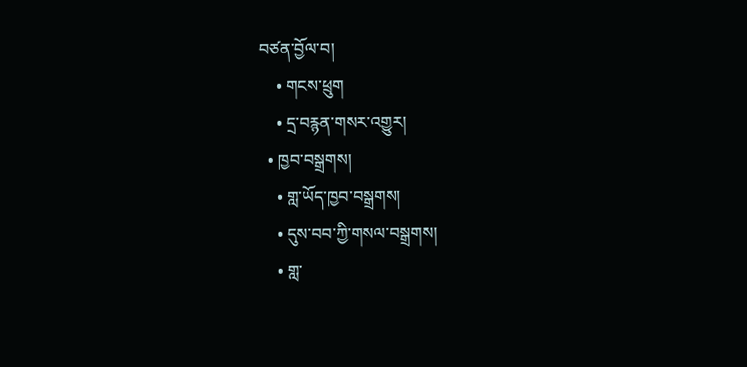བཙན་བྱོལ་བ།
    • གངས་ཕྲུག
    • དྲ་བརྙན་གསར་འགྱུར།
  • ཁྱབ་བསྒྲགས།
    • གླ་ཡོད་ཁྱབ་བསྒྲགས།
    • དུས་བབ་ཀྱི་གསལ་བསྒྲགས།
    • གླ་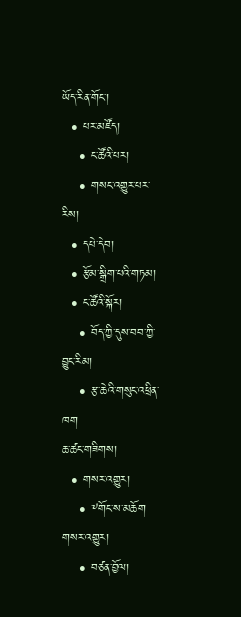ཡོད་རིན་གོང་།
  • པར་མཛོད།
    • ང་ཚོའི་པར།
    • གསང་འགྱུར་པར་རིས།
  • དཔེ་དེབ།
  • རྩོམ་སྒྲིག་པའི་གཏམ།
  • ང་ཚོའི་སྐོར།
    • བོད་ཀྱི་དུས་བབ་ཀྱི་བྱུང་རིམ།
    • རྩ་ཆེའི་གསུང་འཕྲིན་ཁག
ཆ་ཚང་གཟིགས།
  • གསར་འགྱུར།
    • ༸གོང་ས་མཆོག གསར་འགྱུར།
    • བཙན་བྱོལ།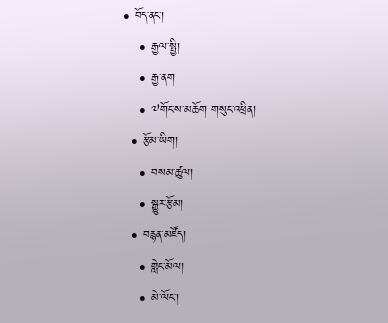• བོད་ནང་།
    • རྒྱལ་སྤྱི།
    • རྒྱ་ནག
    • ༧གོང་ས་མཆོག གསུང་འཕྲིན།
  • རྩོམ་ཡིག།
    • བསམ་ཚུལ།
    • སྒྱུར་རྩོམ།
  • བརྙན་མཛོད།
    • གླེང་མོལ།
    • མེ་ལོང་།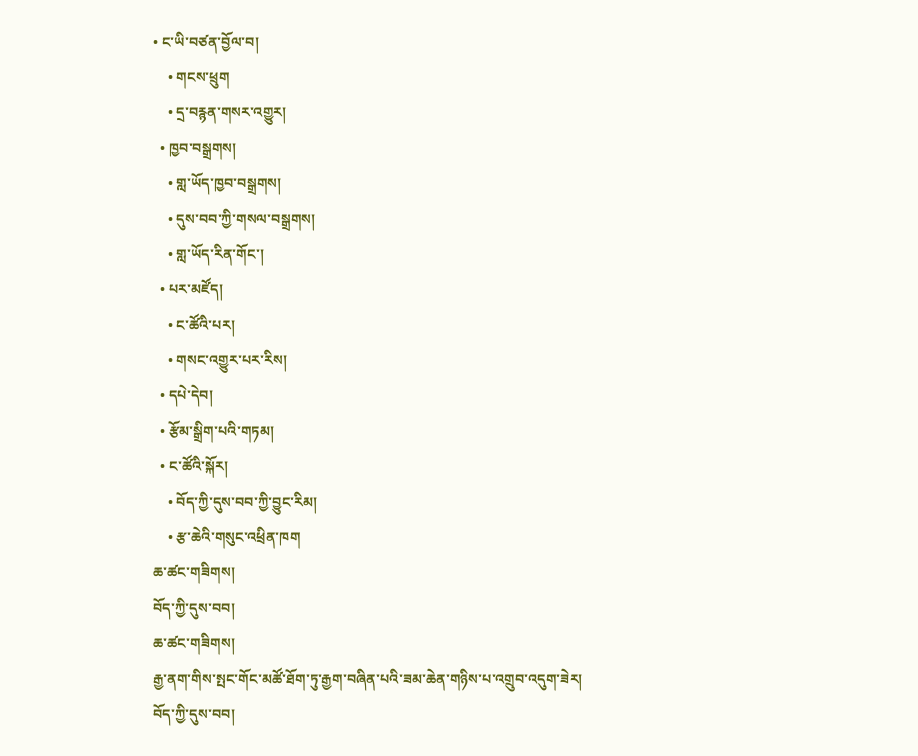• ང་ཡི་བཙན་བྱོལ་བ།
    • གངས་ཕྲུག
    • དྲ་བརྙན་གསར་འགྱུར།
  • ཁྱབ་བསྒྲགས།
    • གླ་ཡོད་ཁྱབ་བསྒྲགས།
    • དུས་བབ་ཀྱི་གསལ་བསྒྲགས།
    • གླ་ཡོད་རིན་གོང་།
  • པར་མཛོད།
    • ང་ཚོའི་པར།
    • གསང་འགྱུར་པར་རིས།
  • དཔེ་དེབ།
  • རྩོམ་སྒྲིག་པའི་གཏམ།
  • ང་ཚོའི་སྐོར།
    • བོད་ཀྱི་དུས་བབ་ཀྱི་བྱུང་རིམ།
    • རྩ་ཆེའི་གསུང་འཕྲིན་ཁག
ཆ་ཚང་གཟིགས།
བོད་ཀྱི་དུས་བབ།
ཆ་ཚང་གཟིགས།
རྒྱ་ནག་གིས་སྤང་གོང་མཚོ་ཐོག་ཏུ་རྒྱག་བཞིན་པའི་ཟམ་ཆེན་གཉིས་པ་འགྲུབ་འདུག་ཟེར།
བོད་ཀྱི་དུས་བབ།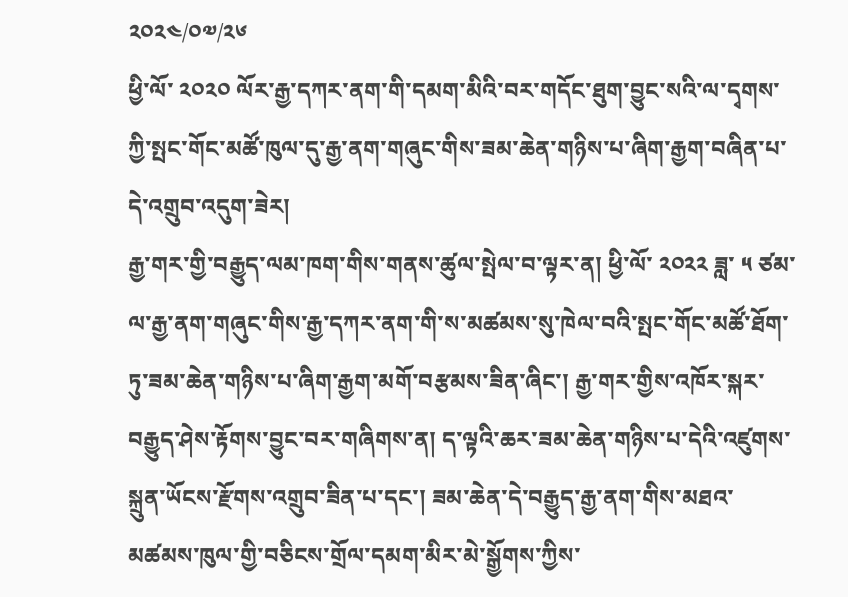༢༠༢༤/༠༧/༢༦
ཕྱི་ལོ་ ༢༠༢༠ ལོར་རྒྱ་དཀར་ནག་གི་དམག་མིའི་བར་གདོང་ཐུག་བྱུང་སའི་ལ་དྭགས་ཀྱི་སྤང་གོང་མཚོ་ཁུལ་དུ་རྒྱ་ནག་གཞུང་གིས་ཟམ་ཆེན་གཉིས་པ་ཞིག་རྒྱག་བཞིན་པ་དེ་འགྲུབ་འདུག་ཟེར།
རྒྱ་གར་གྱི་བརྒྱུད་ལམ་ཁག་གིས་གནས་ཚུལ་སྤེལ་བ་ལྟར་ན། ཕྱི་ལོ་ ༢༠༢༢ ཟླ་ ༥ ཙམ་ལ་རྒྱ་ནག་གཞུང་གིས་རྒྱ་དཀར་ནག་གི་ས་མཚམས་སུ་ཁེལ་བའི་སྤང་གོང་མཚོ་ཐོག་ཏུ་ཟམ་ཆེན་གཉིས་པ་ཞིག་རྒྱག་མགོ་བརྩམས་ཟིན་ཞིང་། རྒྱ་གར་གྱིས་འཁོར་སྐར་བརྒྱུད་ཤེས་རྟོགས་བྱུང་བར་གཞིགས་ན། ད་ལྟའི་ཆར་ཟམ་ཆེན་གཉིས་པ་དེའི་འཛུགས་སྐྲུན་ཡོངས་རྫོགས་འགྲུབ་ཟིན་པ་དང་། ཟམ་ཆེན་དེ་བརྒྱུད་རྒྱ་ནག་གིས་མཐའ་མཚམས་ཁུལ་གྱི་བཅིངས་གྲོལ་དམག་མིར་མེ་སྒྱོགས་ཀྱིས་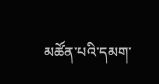མཚོན་པའི་དམག་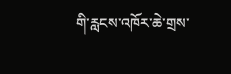གི་རླངས་འཁོར་ཆེ་གྲས་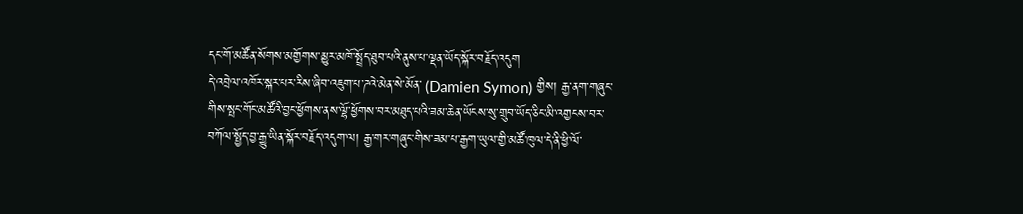དང་གོ་མཚོན་སོགས་མགྱོགས་མྱུར་མཁོ་སྤྲོད་ཐུབ་པའི་ནུས་པ་ལྡན་ཡོད་སྐོར་བརྗོད་འདུག
དེ་འབྲེལ་འཁོར་སྐར་པར་རིས་ཞིབ་འཇུག་པ་ཌའེ་མེན་སེ་མོན་ (Damien Symon) གྱིས། རྒྱ་ནག་གཞུང་གིས་སྤང་གོང་མཚོའི་བྱང་ཕྱོགས་ནས་ལྷོ་ཕྱོགས་བར་མཐུད་པའི་ཟམ་ཆེན་ཡོངས་སུ་གྲུབ་ཡོད་ཅིང་མི་འགྱངས་བར་བཀོལ་སྤྱོད་བྱ་རྒྱུ་ཡིན་སྐོར་བརྗོད་འདུག་ལ། རྒྱ་གར་གཞུང་གིས་ཟམ་པ་རྒྱག་ཡུལ་གྱི་མཚོ་ཁུལ་དེ་ནི་ཕྱི་ལོ་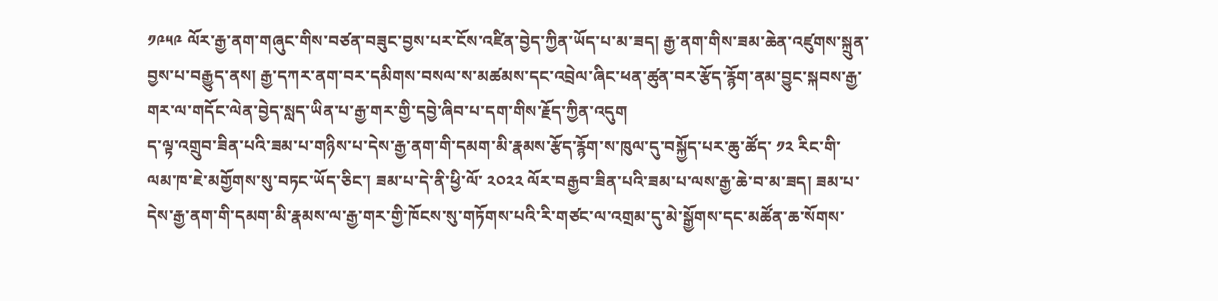༡༩༥༩ ལོར་རྒྱ་ནག་གཞུང་གིས་བཙན་བཟུང་བྱས་པར་ངོས་འཛིན་བྱེད་ཀྱིན་ཡོད་པ་མ་ཟད། རྒྱ་ནག་གིས་ཟམ་ཆེན་འཛུགས་སྐྲུན་བྱས་པ་བརྒྱུད་ནས། རྒྱ་དཀར་ནག་བར་དམིགས་བསལ་ས་མཚམས་དང་འབྲེལ་ཞིང་ཕན་ཚུན་བར་རྩོད་རྙོག་ནམ་བྱུང་སྐབས་རྒྱ་གར་ལ་གདོང་ལེན་བྱེད་སླད་ཡིན་པ་རྒྱ་གར་གྱི་དབྱེ་ཞིབ་པ་དག་གིས་རྗོད་ཀྱིན་འདུག
ད་ལྟ་འགྲུབ་ཟིན་པའི་ཟམ་པ་གཉིས་པ་དེས་རྒྱ་ནག་གི་དམག་མི་རྣམས་རྩོད་རྙོག་ས་ཁུལ་དུ་བསྐྱོད་པར་ཆུ་ཚོད་ ༡༢ རིང་གི་ལམ་ཁ་ཇེ་མགྱོགས་སུ་བཏང་ཡོད་ཅིང་། ཟམ་པ་དེ་ནི་ཕྱི་ལོ་ ༢༠༢༢ ལོར་བརྒྱབ་ཟིན་པའི་ཟམ་པ་ལས་རྒྱ་ཆེ་བ་མ་ཟད། ཟམ་པ་དེས་རྒྱ་ནག་གི་དམག་མི་རྣམས་ལ་རྒྱ་གར་གྱི་ཁོངས་སུ་གཏོགས་པའི་རི་གཙང་ལ་འགྲམ་དུ་མེ་སྒྱོགས་དང་མཚོན་ཆ་སོགས་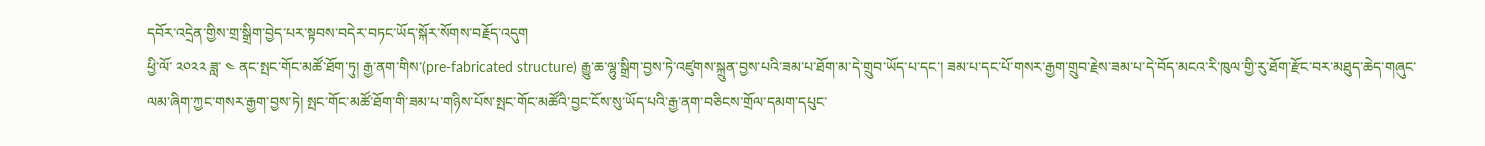དབོར་འདྲེན་གྱིས་གྲ་སྒྲིག་བྱེད་པར་སྟབས་བདེར་བཏང་ཡོད་སྐོར་སོགས་བརྗོད་འདུག
ཕྱི་ལོ་ ༢༠༢༢ ཟླ་ ༤ ནང་སྤང་གོང་མཚོ་ཐོག་ཏུ། རྒྱ་ནག་གིས་(pre-fabricated structure) རྒྱུ་ཆ་ལྷུ་སྒྲིག་བྱས་ཏེ་འཛུགས་སྐྲུན་བྱས་པའི་ཟམ་པ་ཐོག་མ་དེ་གྲུབ་ཡོད་པ་དང་། ཟམ་པ་དང་པོ་གསར་རྒྱག་གྲུབ་རྗེས་ཟམ་པ་དེ་བོད་མངའ་རི་ཁུལ་གྱི་རུ་ཐོག་རྫོང་བར་མཐུད་ཆེད་གཞུང་ལམ་ཞིག་ཀྱང་གསར་རྒྱག་བྱས་ཏེ། སྤང་གོང་མཚོ་ཐོག་གི་ཟམ་པ་གཉིས་པོས་སྤང་གོང་མཚོའི་བྱང་ངོས་སུ་ཡོད་པའི་རྒྱ་ནག་བཅིངས་གྲོལ་དམག་དཔུང་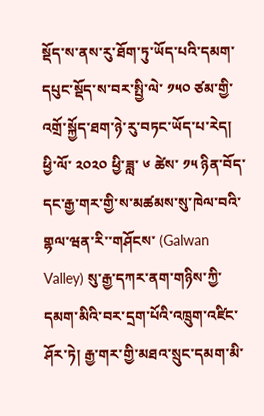སྡོད་ས་ནས་རུ་ཐོག་ཏུ་ཡོད་པའི་དམག་དཔུང་སྡོད་ས་བར་སྤྱི་ལེ་ ༡༥༠ ཙམ་གྱི་འགྲོ་སྐྱོད་ཐག་ཉེ་རུ་བཏང་ཡོད་པ་རེད།
ཕྱི་ལོ་ ༢༠༢༠ ཕྱི་ཟླ་ ༦ ཚེས་ ༡༥ ཉིན་བོད་དང་རྒྱ་གར་གྱི་ས་མཚམས་སུ་ཁེལ་བའི་གྷལ་ཝན་རི་་གཤོངས་ (Galwan Valley) སུ་རྒྱ་དཀར་ནག་གཉིས་ཀྱི་དམག་མིའི་བར་དྲག་པོའི་འཁྲུག་འཛིང་ཤོར་ཏེ། རྒྱ་གར་གྱི་མཐའ་སྲུང་དམག་མི་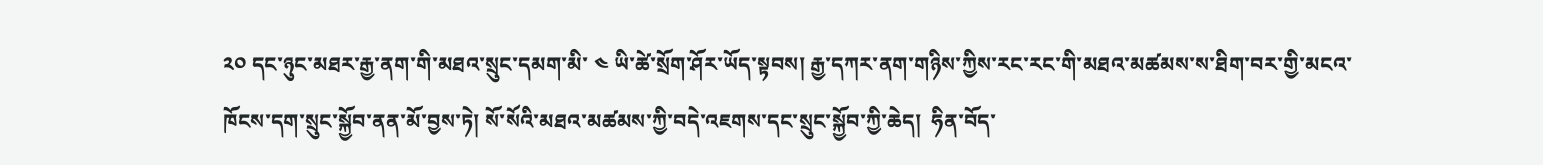༢༠ དང་ཉུང་མཐར་རྒྱ་ནག་གི་མཐའ་སྲུང་དམག་མི་ ༤ ཡི་ཚེ་སྲོག་ཤོར་ཡོད་སྟབས། རྒྱ་དཀར་ནག་གཉིས་ཀྱིས་རང་རང་གི་མཐའ་མཚམས་ས་ཐིག་བར་གྱི་མངའ་ཁོངས་དག་སྲུང་སྐྱོབ་ནན་མོ་བྱས་ཏེ། སོ་སོའི་མཐའ་མཚམས་ཀྱི་བདེ་འཇགས་དང་སྲུང་སྐྱོབ་ཀྱི་ཆེད།  ཧིན་བོད་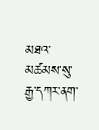མཐའ་མཚམས་སུ་རྒྱ་དཀར་ནག་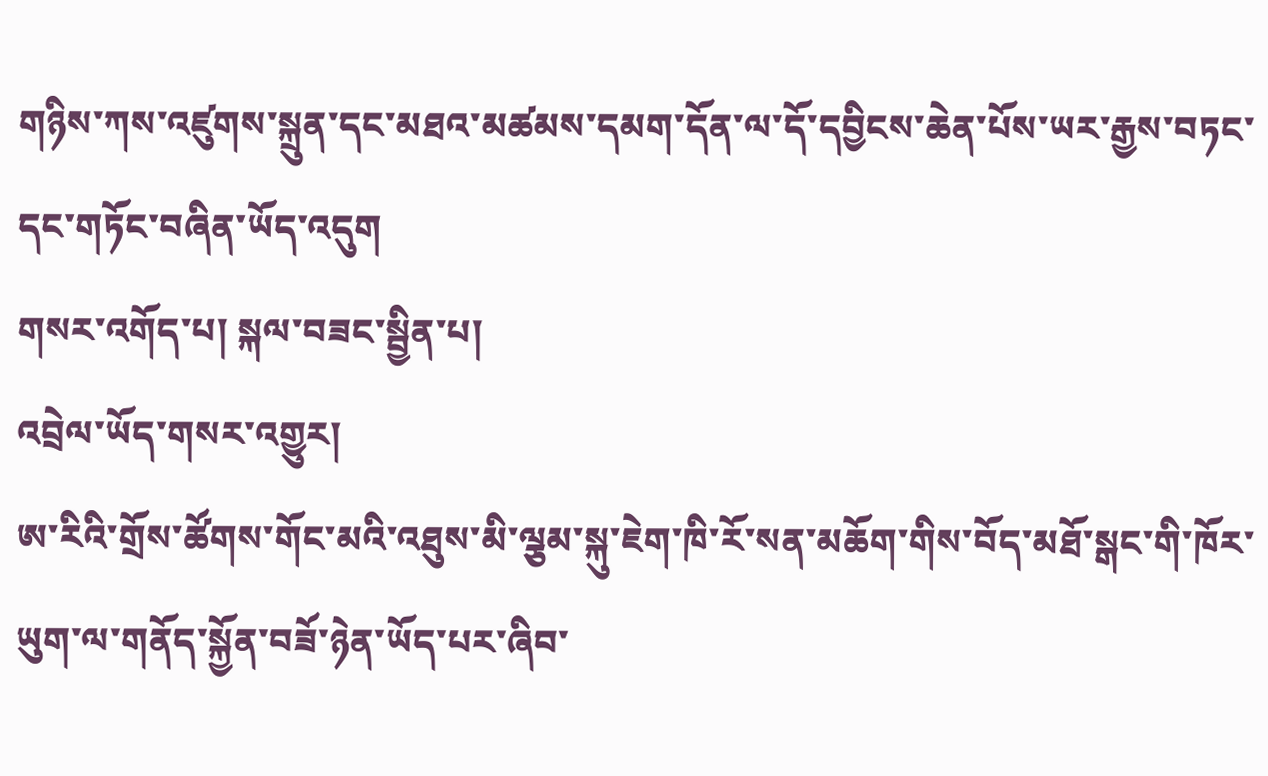གཉིས་ཀས་འཛུགས་སྐྲུན་དང་མཐའ་མཚམས་དམག་དོན་ལ་དོ་དབྱིངས་ཆེན་པོས་ཡར་རྒྱས་བཏང་དང་གཏོང་བཞིན་ཡོད་འདུག
གསར་འགོད་པ། སྐལ་བཟང་སྦྱིན་པ།
འབྲེལ་ཡོད་གསར་འགྱུར།
ཨ་རིའི་གྲོས་ཚོགས་གོང་མའི་འཐུས་མི་ལྕམ་སྐུ་ཇེག་ཁི་རོ་སན་མཆོག་གིས་བོད་མཐོ་སྒང་གི་ཁོར་ཡུག་ལ་གནོད་སྐྱོན་བཟོ་ཉེན་ཡོད་པར་ཞིབ་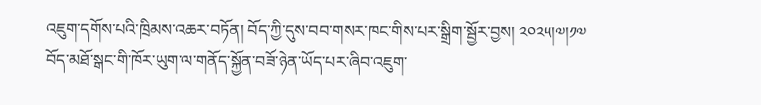འཇུག་དགོས་པའི་ཁྲིམས་འཆར་བཏོན། བོད་ཀྱི་དུས་བབ་གསར་ཁང་གིས་པར་སྒྲིག་སྦྱོར་བྱས། ༢༠༢༥།༧།༡༧
བོད་མཐོ་སྒང་གི་ཁོར་ཡུག་ལ་གནོད་སྐྱོན་བཟོ་ཉེན་ཡོད་པར་ཞིབ་འཇུག་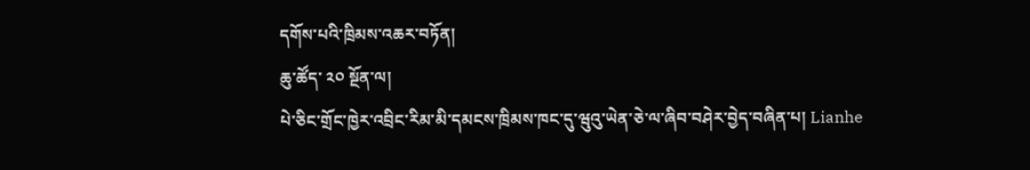དགོས་པའི་ཁྲིམས་འཆར་བཏོན།
ཆུ་ཚོད་ ༢༠ སྔོན་ལ།
པེ་ཅིང་གྲོང་ཁྱེར་འབྲིང་རིམ་མི་དམངས་ཁྲིམས་ཁང་དུ་ཝུའུ་ཡེན་ཅེ་ལ་ཞིབ་བཤེར་བྱེད་བཞིན་པ། Lianhe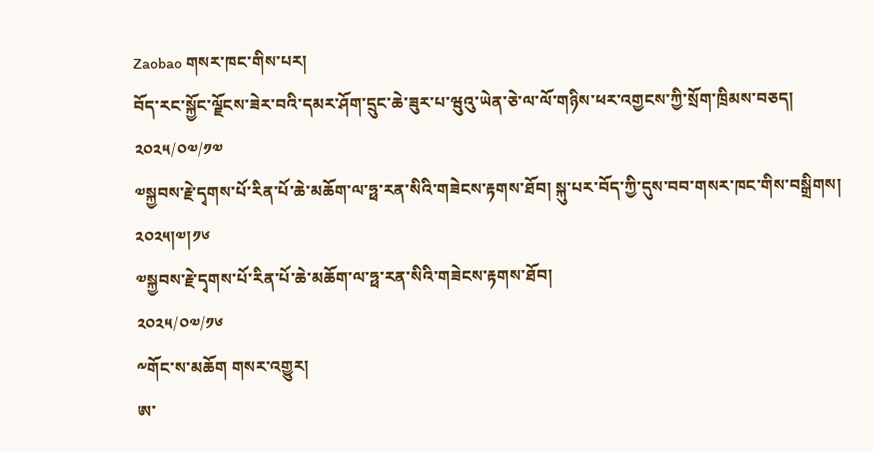Zaobao གསར་ཁང་གིས་པར།
བོད་རང་སྐྱོང་ལྗོངས་ཟེར་བའི་དམར་ཤོག་དྲུང་ཆེ་ཟུར་པ་ཝུའུ་ཡེན་ཅེ་ལ་ལོ་གཉིས་ཕར་འགྱངས་ཀྱི་སྲོག་ཁྲིམས་བཅད།
༢༠༢༥/༠༧/༡༧
༧སྐྱབས་རྗེ་དྭགས་པོ་རིན་པོ་ཆེ་མཆོག་ལ་ཧྥ་རན་སིའི་གཟེངས་རྟགས་ཐོབ། སྐུ་པར་བོད་ཀྱི་དུས་བབ་གསར་ཁང་གིས་བསྒྲིགས། ༢༠༢༥།༧།༡༦
༧སྐྱབས་རྗེ་དྭགས་པོ་རིན་པོ་ཆེ་མཆོག་ལ་ཧྥ་རན་སིའི་གཟེངས་རྟགས་ཐོབ།
༢༠༢༥/༠༧/༡༦
༸གོང་ས་མཆོག གསར་འགྱུར།
ཨ་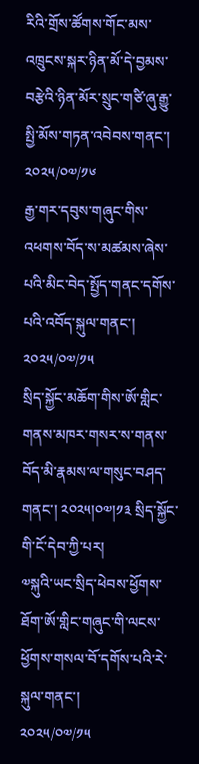རིའི་གྲོས་ཚོགས་གོང་མས་འཁྲུངས་སྐར་ཉིན་མོ་དེ་བྱམས་བརྩེའི་ཉིན་མོར་སྲུང་གཙི་ཞུ་རྒྱུ་སྤྱི་མོས་གཏན་འབེབས་གནང་།
༢༠༢༥/༠༧/༡༦
རྒྱ་གར་དབུས་གཞུང་གིས་འཕགས་བོད་ས་མཚམས་ཞེས་པའི་མིང་བེད་སྤྱོད་གནང་དགོས་པའི་འབོད་སྐུལ་གནང་།
༢༠༢༥/༠༧/༡༥
སྲིད་སྐྱོང་མཆོག་གིས་ཨོ་གླིང་གནས་མཁར་གསར་ས་གནས་བོད་མི་རྣམས་ལ་གསུང་བཤད་གནང་། ༢༠༢༥།༠༧།༡༣ སྲིད་སྐྱོང་གི་ངོ་དེབ་ཀྱི་པར།
༧སྐུའི་ཡང་སྲིད་ཕེབས་ཕྱོགས་ཐོག་ཨོ་གླིང་གཞུང་གི་ལངས་ཕྱོགས་གསལ་བོ་དགོས་པའི་རེ་སྐུལ་གནང་།
༢༠༢༥/༠༧/༡༥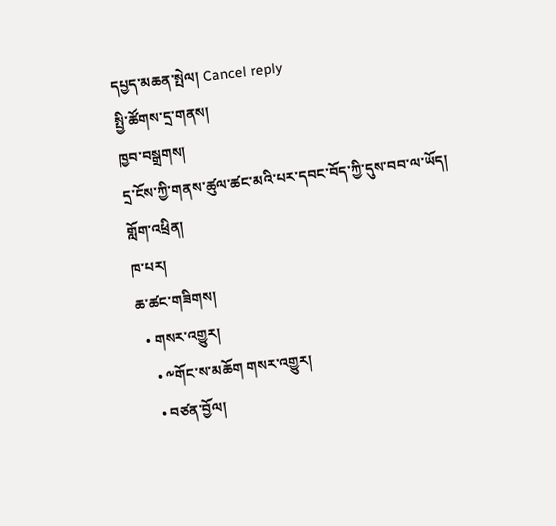དཔྱད་མཆན་སྤེལ། Cancel reply
སྤྱི་ཚོགས་དྲ་གནས།
ཁྱབ་བསྒྲགས།
དྲ་ངོས་ཀྱི་གནས་ཚུལ་ཚང་མའི་པར་དབང་བོད་ཀྱི་དུས་བབ་ལ་ཡོད།
གློག་འཕྲིན།
ཁ་པར།
ཆ་ཚང་གཟིགས།
  • གསར་འགྱུར།
    • ༸གོང་ས་མཆོག གསར་འགྱུར།
    • བཙན་བྱོལ།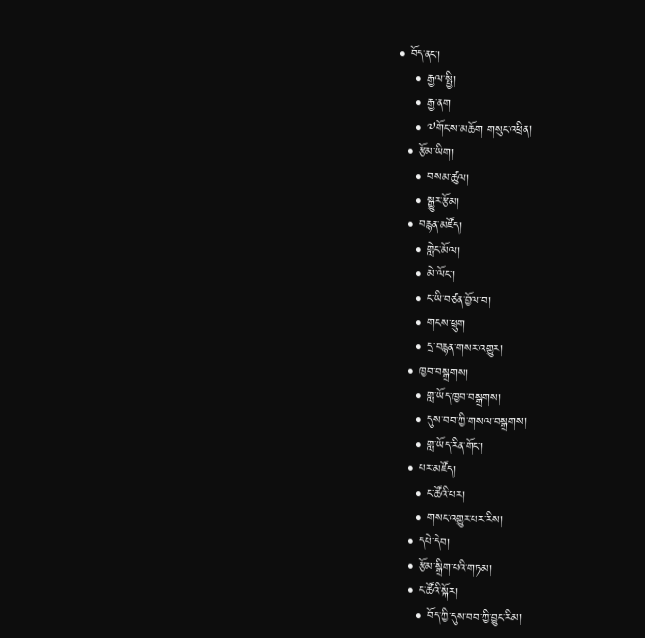• བོད་ནང་།
    • རྒྱལ་སྤྱི།
    • རྒྱ་ནག
    • ༧གོང་ས་མཆོག གསུང་འཕྲིན།
  • རྩོམ་ཡིག།
    • བསམ་ཚུལ།
    • སྒྱུར་རྩོམ།
  • བརྙན་མཛོད།
    • གླེང་མོལ།
    • མེ་ལོང་།
    • ང་ཡི་བཙན་བྱོལ་བ།
    • གངས་ཕྲུག
    • དྲ་བརྙན་གསར་འགྱུར།
  • ཁྱབ་བསྒྲགས།
    • གླ་ཡོད་ཁྱབ་བསྒྲགས།
    • དུས་བབ་ཀྱི་གསལ་བསྒྲགས།
    • གླ་ཡོད་རིན་གོང་།
  • པར་མཛོད།
    • ང་ཚོའི་པར།
    • གསང་འགྱུར་པར་རིས།
  • དཔེ་དེབ།
  • རྩོམ་སྒྲིག་པའི་གཏམ།
  • ང་ཚོའི་སྐོར།
    • བོད་ཀྱི་དུས་བབ་ཀྱི་བྱུང་རིམ།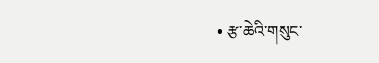• རྩ་ཆེའི་གསུང་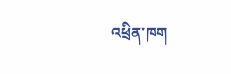འཕྲིན་ཁག